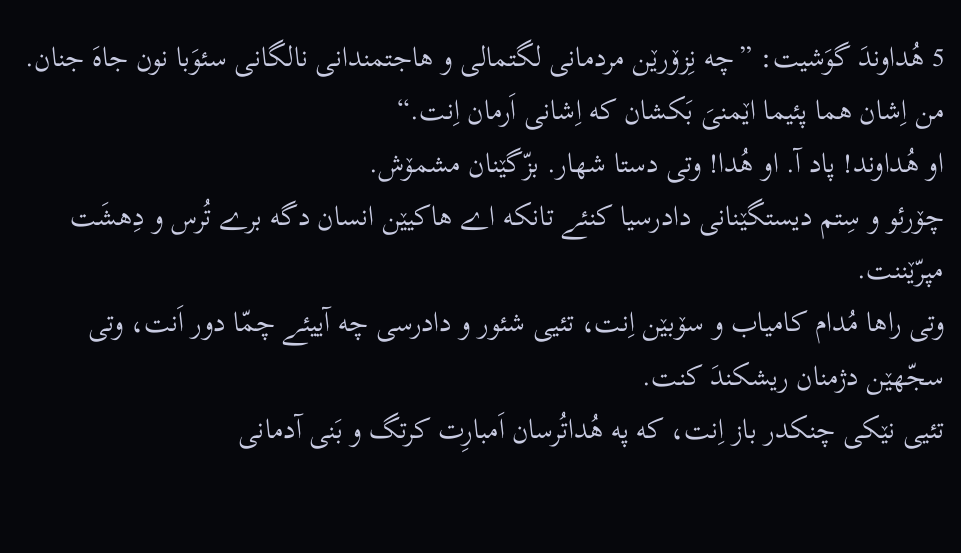5 هُداوندَ گوَشیت: ”چه نِزۆرێن مردمانی لگتمالی و هاجتمندانی نالگانی سئوَبا نون جاهَ جنان. من اِشان هما پئیما اێمنیَ بَکشان که اِشانی اَرمان اِنت.“
او هُداوند! پاد آ. او هُدا! وتی دستا شهار. بزّگێنان مشمۆش.
چۆرئو و سِتم دیستگێنانی دادرسیا کنئے تانکه اے هاکیێن انسان دگه برے تُرس و دِهشَت مپرّێننت.
وتی راها مُدام کامیاب و سۆبێن اِنت، تئیی شئور و دادرسی چه آییئے چمّا دور اَنت، وتی سجّهێن دژمنان ریشکندَ کنت.
تئیی نێکی چنکدر باز اِنت، که په هُداتُرسان اَمبارِت کرتگ و بَنی آدمانی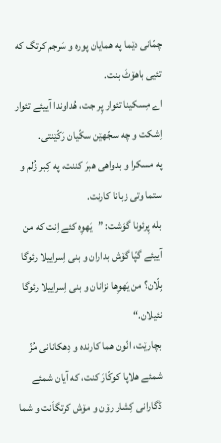چمّانی دێما په همایان پوره و سَرجم کرتگ که تئیی باهۆٹَ بنت.
اے مِسکینا تئوار پِر جت، هُداوندا آییئے تئوار اِشکت و چه سجّهێن سکّیان رَکّێنتی.
په مسکرا و بدواهی هبرَ کننت، په کِبر زُلم و ستما وتی زبانا کارنت.
بله پِرئونا گوَشت: ”یَهوِه کئے اِنت که من آییئے گپّا گۆش بداران و بنی اِسراییلا رئوگا بِلّان؟ من یَهوِها نزانان و بنی اِسراییلا رئوگا نئیلان.“
بچارێت، انّون هما کارنده و دِهکانانی مُزّ شمئے هلاپا کوکّارَ کنت، که آیان شمئے ڈگارانی کِشار رۆن و مۆش کرتگاَنت و شما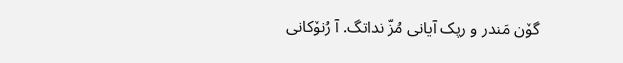گۆن مَندر و رپک آیانی مُزّ نداتگ. آ رُنۆکانی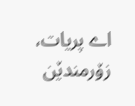اے پریات، زۆرمندێن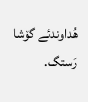هُداوندئے گۆشا رَستگ.